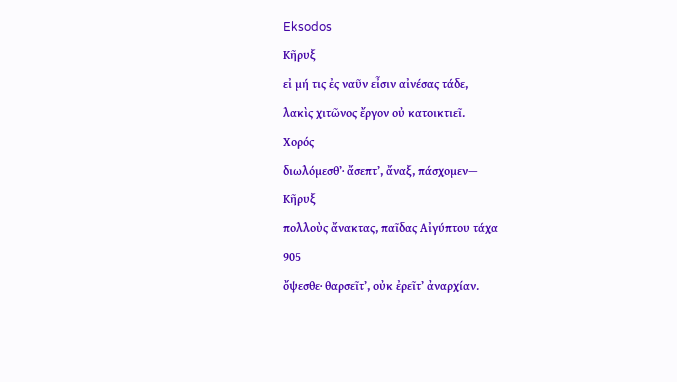Eksodos
Κῆρυξ
εἰ μή τις ἐς ναῦν εἶσιν αἰνέσας τάδε,
λακὶς χιτῶνος ἔργον οὐ κατοικτιεῖ.
Χορός
διωλόμεσθʼ· ἄσεπτʼ, ἄναξ, πάσχομεν—
Κῆρυξ
πολλοὺς ἄνακτας, παῖδας Αἰγύπτου τάχα
905
ὄψεσθε· θαρσεῖτʼ, οὐκ ἐρεῖτʼ ἀναρχίαν.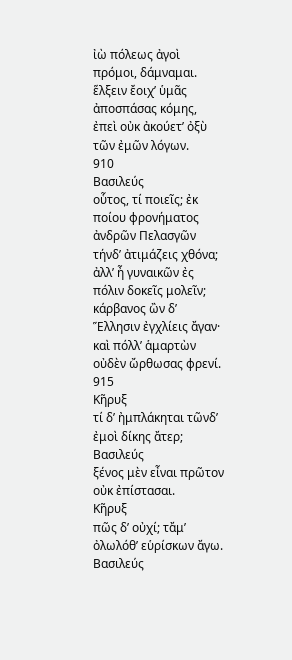ἰὼ πόλεως ἀγοὶ πρόμοι, δάμναμαι.
ἕλξειν ἔοιχʼ ὑμᾶς ἀποσπάσας κόμης,
ἐπεὶ οὐκ ἀκούετʼ ὀξὺ τῶν ἐμῶν λόγων.
910
Βασιλεύς
οὗτος, τί ποιεῖς; ἐκ ποίου φρονήματος
ἀνδρῶν Πελασγῶν τήνδʼ ἀτιμάζεις χθόνα;
ἀλλʼ ἦ γυναικῶν ἐς πόλιν δοκεῖς μολεῖν;
κάρβανος ὢν δʼ Ἕλλησιν ἐγχλίεις ἄγαν·
καὶ πόλλʼ ἁμαρτὼν οὐδὲν ὤρθωσας φρενί.
915
Κῆρυξ
τί δʼ ἠμπλάκηται τῶνδʼ ἐμοὶ δίκης ἄτερ;
Βασιλεύς
ξένος μὲν εἶναι πρῶτον οὐκ ἐπίστασαι.
Κῆρυξ
πῶς δʼ οὐχί; τἄμʼ ὀλωλόθʼ εὑρίσκων ἄγω.
Βασιλεύς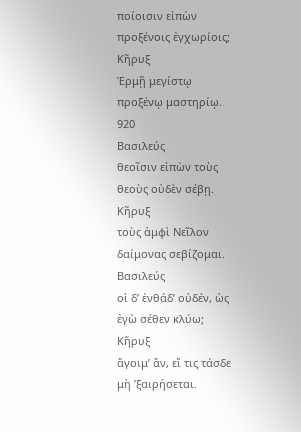ποίοισιν εἰπὼν προξένοις ἐγχωρίοις;
Κῆρυξ
Ἑρμῇ μεγίστῳ προξένῳ μαστηρίῳ.
920
Βασιλεύς
θεοῖσιν εἰπὼν τοὺς θεοὺς οὐδὲν σέβῃ.
Κῆρυξ
τοὺς ἀμφὶ Νεῖλον δαίμονας σεβίζομαι.
Βασιλεύς
οἱ δʼ ἐνθάδʼ οὐδέν, ὡς ἐγὼ σέθεν κλύω;
Κῆρυξ
ἄγοιμʼ ἄν, εἴ τις τάσδε μὴ ʼξαιρήσεται.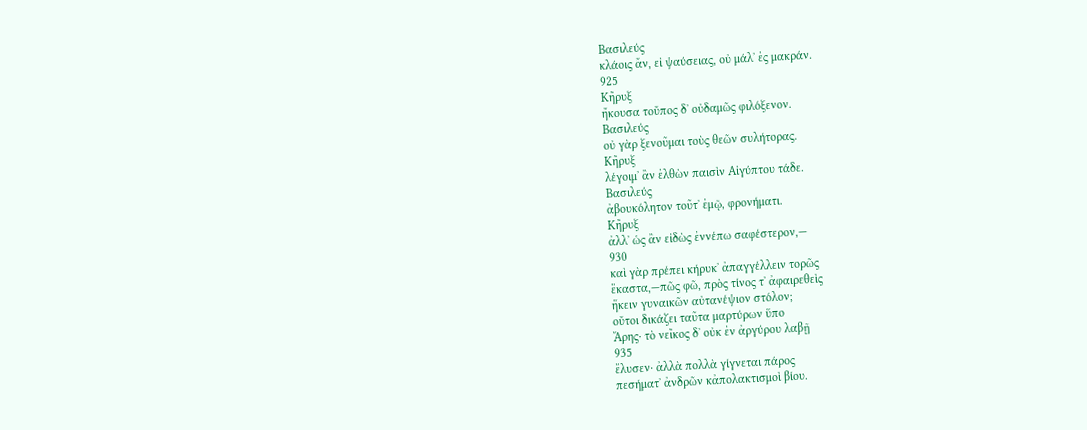Βασιλεύς
κλάοις ἄν, εἰ ψαύσειας, οὐ μάλʼ ἐς μακράν.
925
Κῆρυξ
ἤκουσα τοὔπος δʼ οὐδαμῶς φιλόξενον.
Βασιλεύς
οὐ γὰρ ξενοῦμαι τοὺς θεῶν συλήτορας.
Κῆρυξ
λέγοιμʼ ἂν ἐλθὼν παισὶν Αἰγύπτου τάδε.
Βασιλεύς
ἀβουκόλητον τοῦτʼ ἐμῷ, φρονήματι.
Κῆρυξ
ἀλλʼ ὡς ἂν εἰδὼς ἐννέπω σαφέστερον,—
930
καὶ γὰρ πρέπει κήρυκʼ ἀπαγγέλλειν τορῶς
ἕκαστα,—πῶς φῶ, πρὸς τίνος τʼ ἀφαιρεθεὶς
ἥκειν γυναικῶν αὐτανέψιον στόλον;
οὔτοι δικάζει ταῦτα μαρτύρων ὕπο
Ἄρης· τὸ νεῖκος δʼ οὐκ ἐν ἀργύρου λαβῇ
935
ἔλυσεν· ἀλλὰ πολλὰ γίγνεται πάρος
πεσήματʼ ἀνδρῶν κἀπολακτισμοὶ βίου.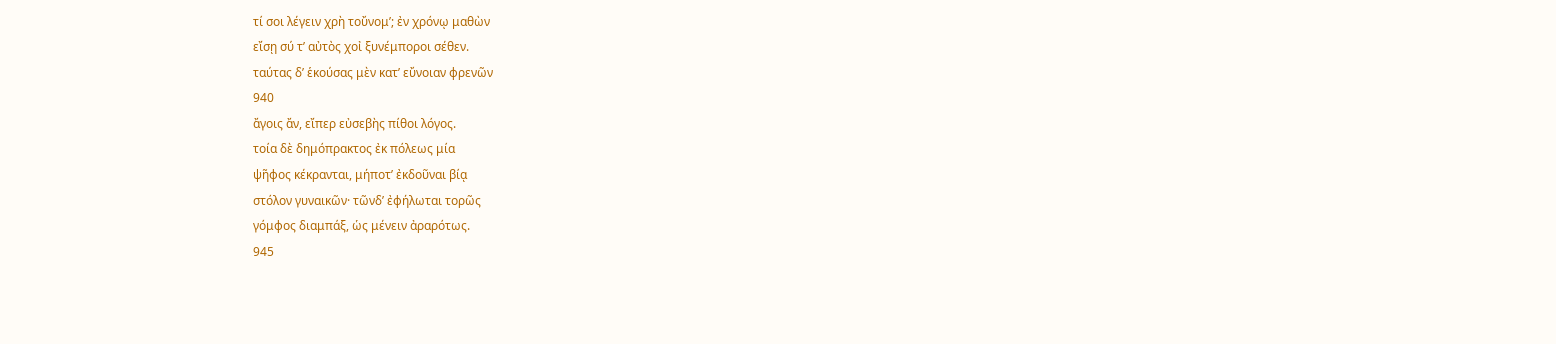τί σοι λέγειν χρὴ τοὔνομʼ; ἐν χρόνῳ μαθὼν
εἴσῃ σύ τʼ αὐτὸς χοἰ ξυνέμποροι σέθεν.
ταύτας δʼ ἑκούσας μὲν κατʼ εὔνοιαν φρενῶν
940
ἄγοις ἄν, εἴπερ εὐσεβὴς πίθοι λόγος.
τοία δὲ δημόπρακτος ἐκ πόλεως μία
ψῆφος κέκρανται, μήποτʼ ἐκδοῦναι βίᾳ
στόλον γυναικῶν· τῶνδʼ ἐφήλωται τορῶς
γόμφος διαμπάξ, ὡς μένειν ἀραρότως.
945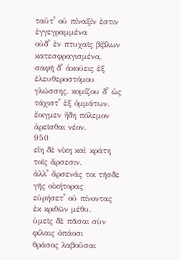ταῦτʼ οὐ πίναξίν ἐστιν ἐγγεγραμμένα
οὐδʼ ἐν πτυχαῖς βίβλων κατεσφραγισμένα,
σαφῆ δʼ ἀκούεις ἐξ ἐλευθεροστόμου
γλώσσης. κομίζου δʼ ὡς τάχιστʼ ἐξ ὀμμάτων.
ἔοιγμεν ἤδη πόλεμον ἀρεῖσθαι νέον.
950
εἴη δὲ νίκη καὶ κράτη τοῖς ἄρσεσιν.
ἀλλʼ ἄρσενάς τοι τῆσδε γῆς οἰκήτορας
εὑρήσετʼ οὐ πίνοντας ἐκ κριθῶν μέθυ.
ὑμεῖς δὲ πᾶσαι σὺν φίλαις ὀπάοσι
θράσος λαβοῦσαι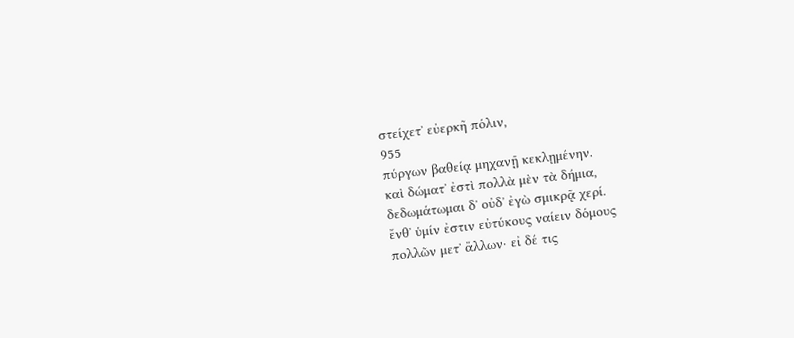στείχετʼ εὐερκῆ πόλιν,
955
πύργων βαθείᾳ μηχανῇ κεκλῃμένην.
καὶ δώματʼ ἐστὶ πολλὰ μὲν τὰ δήμια,
δεδωμάτωμαι δʼ οὐδʼ ἐγὼ σμικρᾷ χερί.
ἔνθʼ ὑμίν ἐστιν εὐτύκους ναίειν δόμους
πολλῶν μετʼ ἄλλων· εἰ δέ τις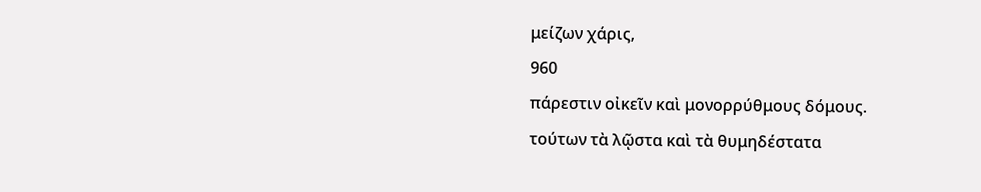μείζων χάρις,
960
πάρεστιν οἰκεῖν καὶ μονορρύθμους δόμους.
τούτων τὰ λῷστα καὶ τὰ θυμηδέστατα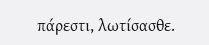πάρεστι, λωτίσασθε.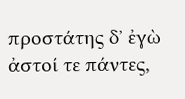προστάτης δʼ ἐγὼ
ἀστοί τε πάντες,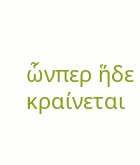ὧνπερ ἥδε κραίνεται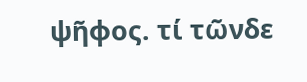ψῆφος. τί τῶνδε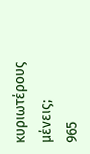κυριωτέρους μένεις;
965